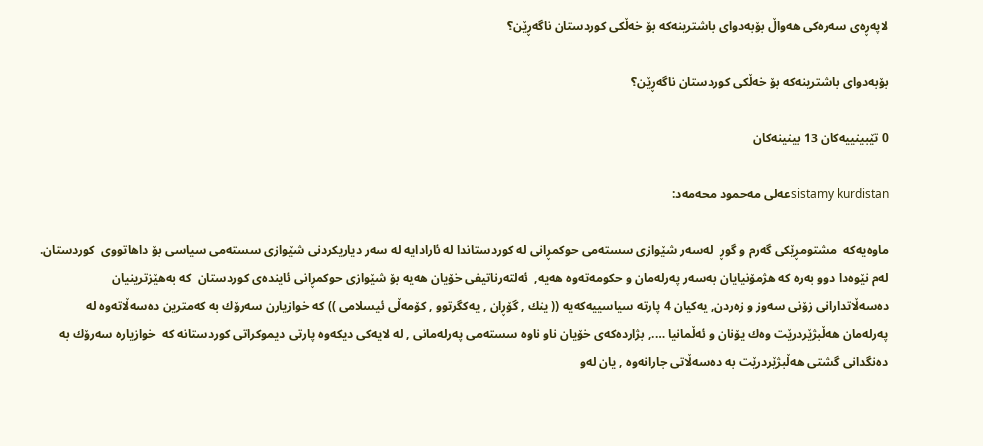لاپەڕەی سەرەکی هەواڵ بۆبه‌دوای باشترینه‌كه‌ بۆ خه‌ڵكی كوردستان ناگه‌ڕێن؟

بۆبه‌دوای باشترینه‌كه‌ بۆ خه‌ڵكی كوردستان ناگه‌ڕێن؟

0 تێبینییەکان 13 بینینەکان

sistamy kurdistanعه‌لی مه‌حمود محه‌مه‌د:

ماوه‌یه‌كه‌  مشتومڕێكی گه‌رم و گوڕ  له‌سه‌ر شێوازی سسته‌می حوكمڕانی له‌ كوردستاندا له‌ ئارادایه‌ له‌ سه‌ر دیاریكردنی شێوازی سسته‌می سیاسی بۆ داهاتووی  كوردستان.
له‌م نێوه‌دا دوو به‌ره‌ كه‌ هژمۆنیایان به‌سه‌ر په‌رله‌مان و حكومه‌ته‌وه‌ هه‌یه‌,  ئه‌لته‌رناتیفی خۆیان هه‌یه‌ بۆ شێوازی حوكمڕانی ئاینده‌ی كوردستان  كه‌ به‌هێزترینیان ده‌سه‌ڵاتدارانی زۆنی سه‌وز و زه‌ردن, یه‌كیان 4 پارته‌ سیاسییه‌كه‌یه‌ (( ینك , گۆڕان , یه‌كگرتوو , كۆمه‌ڵی ئیسلامی )) كه‌ خوازیارن سه‌رۆك به‌ كه‌مترین ده‌سه‌ڵاته‌وه‌ له‌ په‌رله‌مان هه‌ڵبژێردرێت وه‌ك یۆنان و ئه‌ڵمانیا …., بژارده‌كه‌ی خۆیان ناو ناوه‌ سسته‌می په‌رله‌مانی , له‌ لایه‌كی دیكه‌وه‌ پارتی دیموكراتی كوردستانه‌ كه‌  خوازیاره‌ سه‌رۆك به‌ ده‌نگدانی گشتی هه‌ڵبژێردرێت به‌ ده‌سه‌ڵاتی جارانه‌وه‌ , یان له‌و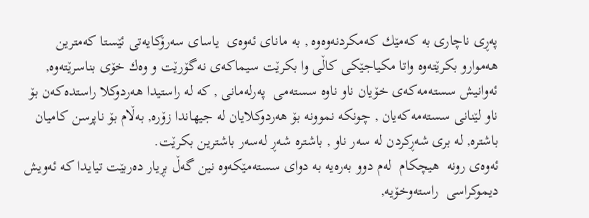په‌ڕی ناچاری به‌ كه‌مێك كه‌مكردنه‌وه‌وه‌ , به‌ مانای ئه‌وه‌ی  یاسای سه‌رۆكایه‌تی ئێستا كه‌مترین هه‌موارو بكرێته‌وه‌ واتا مكیاجێكی كاڵی وا بكرێت سیماكه‌ی نه‌گۆرێت و وه‌ك خۆی بناسرێته‌وه‌, ئه‌وانیش سسته‌مه‌كه‌ی خۆیان ناو ناوه‌ سسته‌می  په‌رله‌مانی , كه‌ له‌ راستیدا هه‌ردوكلا راستده‌كه‌ن بۆ ناو لێنانی سسته‌مه‌كه‌یان , چونكه‌ نموونه‌ بۆ هه‌ردوكلایان له‌ جیهاندا زۆره‌, به‌ڵام بۆ ناپرسن كامیان باشتره‌, له‌ بری شه‌ڕكردن له‌ سه‌ر ناو , باشتره‌ شه‌ڕ له‌سه‌ر باشترین بكرێت.
ئه‌وه‌ی رونه‌  هیچكام  له‌م دوو به‌ره‌یه‌ به‌ دوای سسته‌مێكه‌وه‌ نین گه‌ڵ بڕیار ده‌ربێت تیایدا كه‌ ئه‌ویش دیموكراسی  راسته‌وخۆیه‌,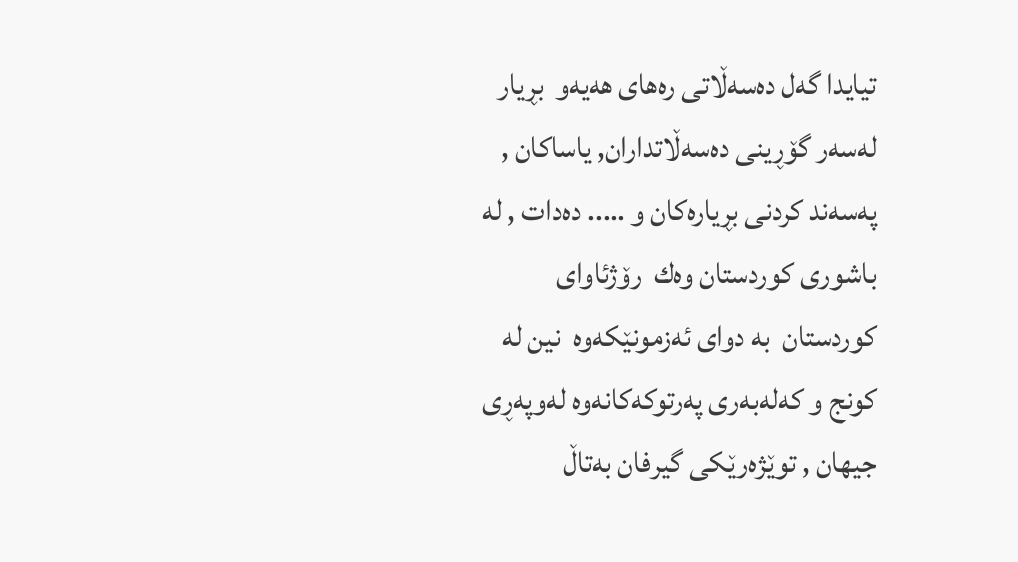تیایدا گه‌ل ده‌سه‌ڵاتی ره‌های هه‌یه‌و  بڕیار له‌سه‌ر گۆڕینی ده‌سه‌ڵاتداران, یاساكان , په‌سه‌ند كردنی بڕیاره‌كان و ….. ده‌دات , له‌ باشوری كوردستان وه‌ك  رۆژئاوای كوردستان  به‌ دوای ئه‌زمونێكه‌وه‌  نین له‌ كونج و كه‌له‌به‌ری په‌رتوكه‌كانه‌وه‌ له‌وپه‌ڕی جیهان , توێژه‌رێكی گیرفان به‌تاڵ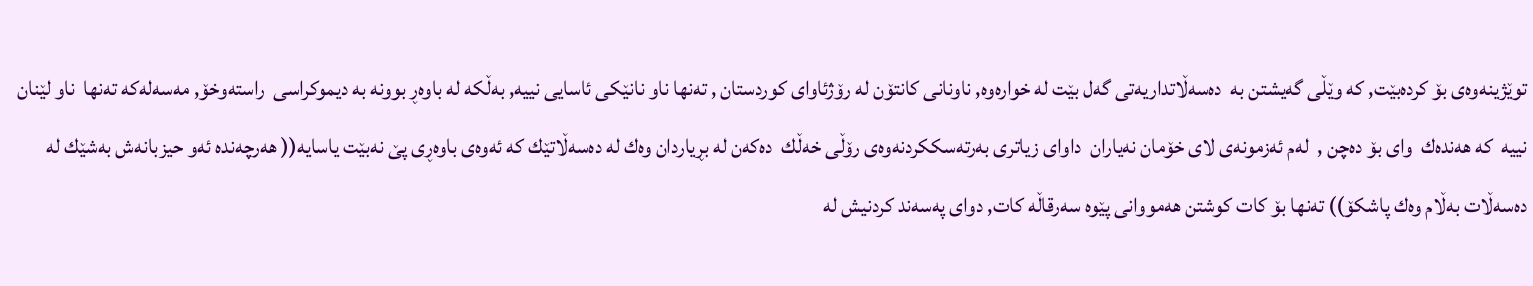توێژینه‌وه‌ی بۆ كرده‌بێت, كه‌ وێڵی گه‌یشتن به‌  ده‌سه‌ڵاتداریه‌تی گه‌ل بێت له‌ خواره‌وه‌, ناونانی كانتۆن له‌ رۆژئاوای كوردستان , ته‌نها ناو نانێكی ئاسایی نییه‌, به‌ڵكه‌ له‌ باوه‌ڕ بوونه‌ به‌ دیموكراسی  راسته‌وخۆ, مه‌سه‌له‌كه‌ ته‌نها  ناو لێنان  نییه‌  كه‌ هه‌نده‌ك  وای بۆ ده‌چن ,  له‌م ئه‌زمونه‌ی لای خۆمان نه‌یاران  داوای زیاتری به‌رته‌سككردنه‌وه‌ی رۆڵی خه‌ڵك  ده‌كه‌ن له‌ بڕیاردان وه‌ك له‌ ده‌سه‌ڵاتێك كه‌ ئه‌وه‌ی باوه‌ڕی پێ نه‌بێت یاسایه‌(( هه‌رچه‌نده‌ ئه‌و حیزبانه‌ش به‌شێك له‌ ده‌سه‌ڵات به‌ڵام وه‌ك پاشكۆ)) ته‌نها بۆ كات كوشتن هه‌مووانی پێوه‌ سه‌رقاڵه‌ كات, دوای په‌سه‌ند كردنیش له‌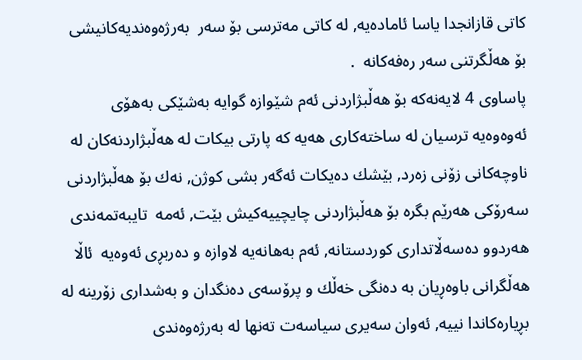كاتی قازانجدا یاسا ئاماده‌یه‌, له‌ كاتی مه‌ترسی بۆ سه‌ر  به‌رژه‌وه‌ندیه‌كانیشی بۆ هه‌ڵگرتنی سه‌ر ره‌فه‌كانه‌  .
پاساوی 4 لایه‌نه‌كه‌ بۆ هه‌ڵبژاردنی ئه‌م شێوازه‌ گوایه‌ به‌شێكی به‌هۆی ئه‌وه‌وه‌یه‌ ترسیان له‌ ساخته‌كاری هه‌یه‌ كه‌ پارتی بیكات له‌ هه‌ڵبژاردنه‌كان له‌ ناوچه‌كانی زۆنی زه‌رد, بێشك ده‌یكات ئه‌گه‌ر بشی كوژن, نه‌ك بۆ هه‌ڵبژاردنی سه‌رۆكی هه‌رێم بگره‌ بۆ هه‌ڵبژاردنی چایچییه‌كیش بێت, ئه‌مه‌  تایبه‌تمه‌ندی هه‌ردوو ده‌سه‌ڵاتداری كوردستانه‌, ئه‌م به‌هانه‌یه‌ لاوازه‌ و ده‌ربڕی ئه‌وه‌یه‌  ئاڵا هه‌ڵگرانی باوه‌ڕیان به‌ ده‌نگی خه‌ڵك و پرۆسه‌ی ده‌نگدان و به‌شداری زۆرینه‌ له‌ بڕیاره‌كاندا نییه‌, ئه‌وان سه‌یری سیاسه‌ت ته‌نها له‌ به‌رژه‌وه‌ندی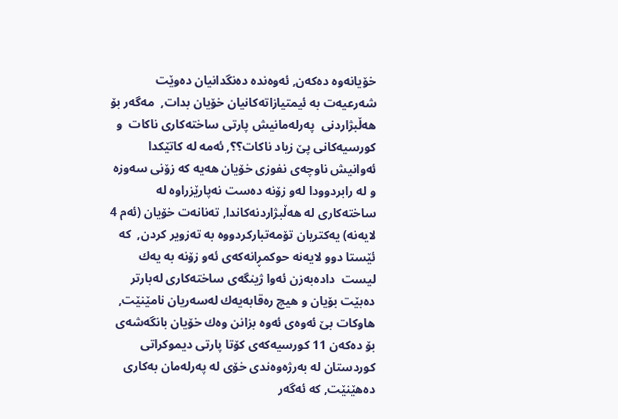خۆیانه‌وه‌ ده‌كه‌ن, ئه‌وه‌نده‌ ده‌نگدانیان ده‌وێت شه‌رعیه‌ت به‌ ئیمتیازاته‌كانیان خۆیان بدات,  مه‌گه‌ر بۆ هه‌ڵبژاردنی  په‌رله‌مانیش پارتی ساخته‌كاری ناكات  و كورسیه‌كانی پێ زیاد ناكات؟؟, ئه‌مه‌ له‌ كاتێكدا ئه‌وانیش ناوچه‌ی نفوزی خۆیان هه‌یه‌ كه‌ زۆنی سه‌وزه‌ و له‌ رابردوودا له‌و زۆنه‌ ده‌ست نه‌پارێزراوه‌ له‌ ساخته‌كاری له‌ هه‌ڵبژاردنه‌كاندا, ته‌نانه‌ت خۆیان (ئه‌م 4 لایه‌نه‌) یه‌كتریان تۆمه‌تباركردووه‌ به‌ ته‌زویر كردن,  كه‌ ئێستا دوو لایه‌نه‌ حوكمڕانه‌كه‌ی ئه‌و زۆنه‌ به‌ یه‌ك  لیست  داده‌به‌زن ئه‌وا ژینگه‌ی ساخته‌كاری له‌بارتر ده‌بێت بۆیان و هیچ ره‌قابه‌یه‌ك له‌سه‌ریان نامێنێت, هاوكات بێ ئه‌وه‌ی ئه‌وه‌ بزانن وه‌ك خۆیان بانگه‌شه‌ی بۆ ده‌كه‌ن 11 كورسیه‌كه‌ی كۆتا پارتی دیموكراتی كوردستان له‌ به‌رژه‌وه‌ندی خۆی له‌ په‌رله‌مان به‌كاری ده‌هێنێت, كه‌ ئه‌گه‌ر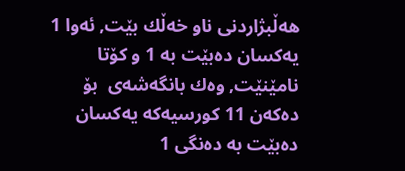هه‌ڵبژاردنی ناو خه‌ڵك بێت, ئه‌وا 1 یه‌كسان ده‌بێت به‌ 1 و كۆتا نامێنێت, وه‌ك بانگه‌شه‌ی  بۆ ده‌كه‌ن 11 كورسیه‌كه‌ یه‌كسان ده‌بێت به‌ ده‌نگی 1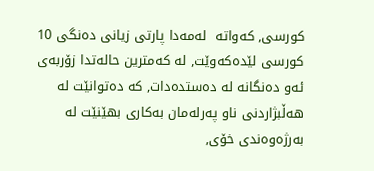كورسی, كه‌واته‌  له‌مه‌دا پارتی زیانی ده‌نگی 10 كورسی لێده‌كه‌وێت, له‌ كه‌مترین حاله‌تدا زۆربه‌ی ئه‌و ده‌نگانه‌ له‌ ده‌ستده‌دات, كه‌ ده‌توانێت له‌ هه‌ڵبژاردنی ناو په‌رله‌مان به‌كاری بهێنێت له‌ به‌رژه‌وه‌ندی خۆی,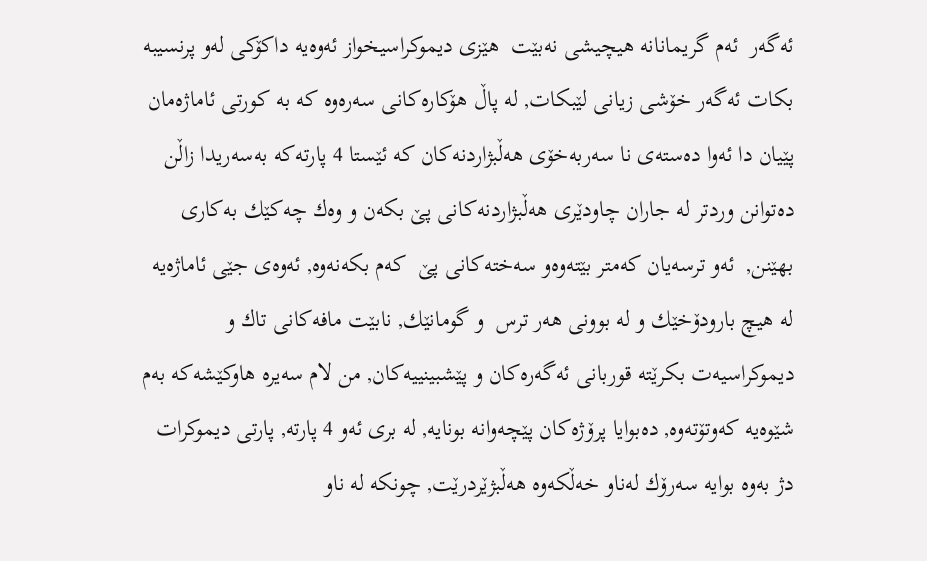ئه‌گه‌ر  ئه‌م گریمانانه‌ هیچیشی نه‌بێت  هێزی دیموكراسیخواز ئه‌وه‌یه‌ داكۆكی له‌و پرنسیبه‌ بكات ئه‌گه‌ر خۆشی زیانی لێبكات, له‌ پاڵ هۆكاره‌كانی سه‌ره‌وه‌ كه‌ به‌ كورتی ئاماژه‌مان پێیان دا ئه‌وا ده‌سته‌ی نا سه‌ربه‌خۆی هه‌ڵبژاردنه‌كان كه‌ ئێستا 4 پارته‌كه‌ به‌سه‌ریدا زاڵن ده‌توانن وردتر له‌ جاران چاودێری هه‌ڵبژاردنه‌كانی پێ بكه‌ن و وه‌ك چه‌كێك به‌كاری بهێنن,  ئه‌و ترسه‌یان كه‌متر بێته‌وه‌و سه‌خته‌كانی پێ  كه‌م بكه‌نه‌وه‌, ئه‌وه‌ی جێی ئاماژه‌یه‌ له‌ هیچ بارودۆخێك و له‌ بوونی هه‌ر ترس  و گومانێك, نابێت مافه‌كانی تاك و دیموكراسیه‌ت بكرێته‌ قوربانی ئه‌گه‌ره‌كان و پێشبینییه‌كان, من لام سه‌یره‌ هاوكێشه‌كه‌ به‌م شێوه‌یه‌ كه‌وتۆته‌وه‌, ده‌بوایا پرۆژه‌كان پێچه‌وانه‌ بونایه‌, له‌ بری ئه‌و 4 پارته‌, پارتی دیموكرات دژ به‌وه‌ بوایه‌ سه‌رۆك له‌ناو خه‌ڵكه‌وه‌ هه‌ڵبژێردرێت, چونكه‌ له‌ ناو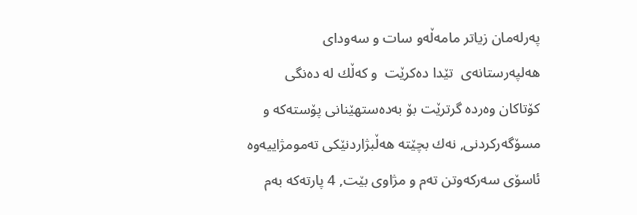په‌رله‌مان زیاتر مامه‌ڵه‌و سات و سه‌ودای هه‌لپه‌رستانه‌ی  تێدا ده‌كرێت  و كه‌ڵك له‌ ده‌نگی كۆتاكان وه‌رده‌ گرترێت بۆ به‌ده‌ستهێنانی پۆسته‌كه‌ و مسۆگه‌ركردنی, نه‌ك بچێته‌ هه‌ڵبژاردنێكی ته‌مومژاییه‌وه‌ ئاسۆی سه‌ركه‌وتن ته‌م و مژاوی بێت, 4 پارته‌كه‌ به‌م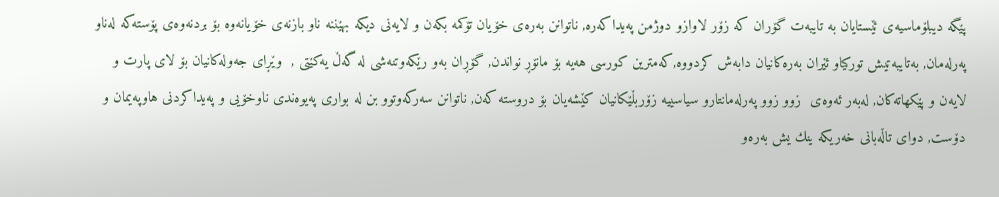پێگه‌ دیبلۆماسیه‌ی ئێستایان به‌ تایبه‌ت گۆران كه‌ زۆر لاوازو دوژمن په‌یداكه‌ره‌, ناتوانن به‌ره‌ی خۆیان تۆكمه‌ بكه‌ن و لایه‌نی دیكه‌ بهێننه‌ ناو بازنه‌ی خۆیانه‌وه‌ بۆ بردنه‌وه‌ی پۆسته‌كه‌ له‌ناو په‌رله‌مان, به‌تایبه‌تیش توركیاو ئێران به‌ره‌كانیان دابه‌ش كردووه‌,كه‌مترین كورسی هه‌یه‌ بۆ مانۆڕ نواندن, گۆڕان به‌و رێكه‌وتنه‌شی له‌ گه‌ڵ یه‌كێتی ,  وێڕای جه‌وله‌كانیان بۆ لای پارت و لایه‌ن و پێكهاته‌كان, له‌به‌ر ئه‌وه‌ی  زوو زوو په‌رله‌مانتارو سیاسییه‌ زۆربڵێكانیان كێشه‌یان بۆ دروسته‌ كه‌ن, ناتوانن سه‌ركه‌وتوو بن له‌ بواری په‌یوه‌ندی ناوخۆیی و په‌یداكردنی هاوپه‌یمان و دۆست, دوای تاڵه‌بانی خه‌ریكه‌ ینك یش به‌ره‌و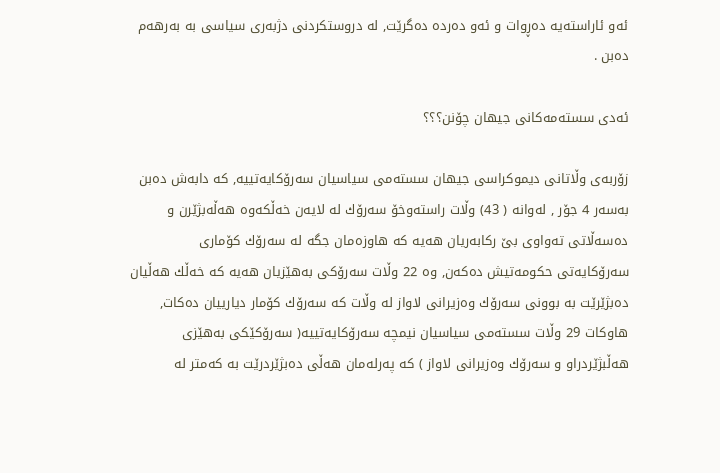ئه‌و ئاراسته‌یه‌ ده‌ڕوات و ئه‌و ده‌رده‌ ده‌گرێت, له‌ دروستكردنی دژبه‌ری سیاسی به‌ به‌رهه‌م ده‌بن .

ئه‌دی سسته‌مه‌كانی جیهان چۆنن؟؟؟

زۆربه‌ی وڵاتانی دیموكراسی جیهان سسته‌می سیاسیان سه‌رۆكایه‌تییه‌, كه‌ دابه‌ش ده‌بن به‌سه‌ر 4 جۆر , له‌وانه‌ ( 43) وڵات راسته‌وخۆ سه‌رۆك له‌ لایه‌ن خه‌ڵكه‌وه‌ هه‌ڵه‌بژێرن و ده‌سه‌ڵاتی ته‌واوی بێ ركابه‌ریان هه‌یه‌ كه‌ هاوزه‌مان جگه‌ له‌ سه‌رۆك كۆماری  سه‌رۆكایه‌تی حكومه‌تیش ده‌كه‌ن, وه‌ 22 وڵات سه‌رۆكی به‌هێزیان هه‌یه‌ كه‌ خه‌ڵك هه‌ڵیان ده‌بژێرێت به‌ بوونی سه‌رۆك وه‌زیرانی لاواز له‌ وڵات كه‌ سه‌رۆك كۆمار دیارییان ده‌كات, هاوكات 29 وڵات سسته‌می سیاسیان نیمچه‌ سه‌رۆكایه‌تییه‌( سه‌رۆكێكی به‌هێزی هه‌ڵبژێردراو و سه‌رۆك وه‌زیرانی لاواز ) كه‌ په‌رله‌مان هه‌ڵی ده‌بژێردرێت به‌ كه‌متر له‌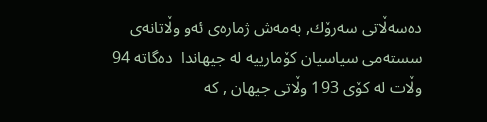ده‌سه‌ڵاتی سه‌رۆك, به‌مه‌ش ژماره‌ی ئه‌و وڵاتانه‌ی سسته‌می سیاسیان كۆمارییه‌ له‌ جیهاندا  ده‌گاته‌ 94 وڵات له‌ كۆی 193 وڵاتی جیهان , كه‌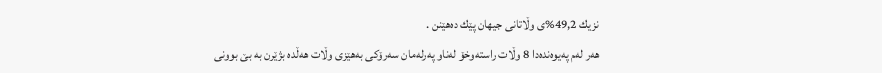نزیك 49,2%ی وڵاتانی جیهان پێك ده‌هێنن .
هه‌ر له‌م په‌یوه‌نده‌دا 8 وڵات راسته‌وخۆ له‌ناو په‌رله‌مان سه‌رۆكی به‌هێزی وڵات هه‌ڵده‌ بژێرن به‌ بێ بوونی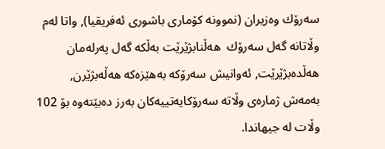سه‌رۆك وه‌زیران (نموونه‌ كۆماری باشوری ئه‌فریقیا), واتا له‌م وڵاتانه‌ گه‌ل سه‌رۆك  هه‌ڵنابژێرێت به‌ڵكه‌ گه‌ل په‌رله‌مان هه‌ڵده‌بژێرێت, ئه‌وانیش سه‌رۆكه‌ به‌هێزه‌كه‌ هه‌ڵه‌بژێرن, به‌مه‌ش ژماره‌ی وڵاته‌ سه‌رۆكایه‌تییه‌كان به‌رز ده‌بێته‌وه‌ بۆ 102 وڵات له‌ جیهاندا.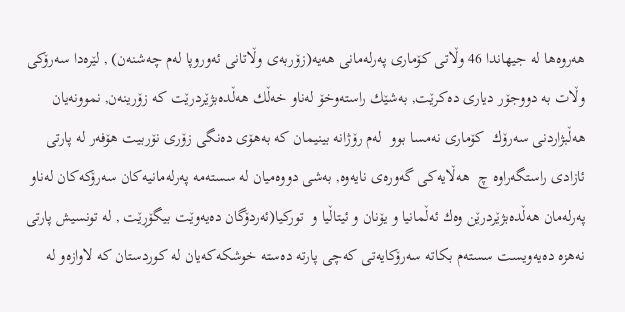هه‌روه‌ها له‌ جیهاندا 46 وڵاتی كۆماری په‌رله‌مانی هه‌یه‌(زۆربه‌ی وڵاتانی ئه‌وروپا له‌م چه‌شنه‌ن) , لێره‌دا سه‌رۆكی وڵات به‌ دووجۆر دیاری ده‌كرێت, به‌شێك راسته‌وخۆ له‌ناو خه‌ڵك هه‌ڵده‌بژێردرێت كه‌ زۆرینه‌ن, نموونه‌یان هه‌ڵبژاردنی سه‌رۆك  كۆماری نه‌مسا بوو  له‌م رۆژانه‌ بینیمان كه‌ به‌هۆی ده‌نگی زۆری نۆربیت هۆفه‌ر له‌ پارتی ئازادی راستگه‌راوه‌ چ  هه‌ڵایه‌كی گه‌وره‌ی نایه‌وه‌, به‌شی دووه‌میان له‌ سسته‌مه‌ په‌رله‌مانیه‌كان سه‌رۆكه‌كان له‌ناو په‌رله‌مان هه‌ڵده‌بژێردرێن وه‌ك ئه‌ڵمانیا و یۆنان و ئیتاڵیا و  توركیا(ئه‌ردۆگان ده‌یه‌وێت بیگۆڕێت , له‌ تونسیش پارتی نه‌هزه‌ ده‌یه‌ویست سسته‌م بكاته‌ سه‌رۆكایه‌تی كه‌چی پارته‌ ده‌سته‌ خوشكه‌كه‌یان له‌ كوردستان كه‌ لاوازه‌و له‌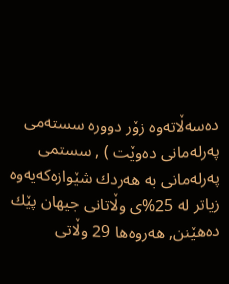ده‌سه‌ڵاته‌وه‌ زۆر دووره‌ سسته‌می په‌رله‌مانی ده‌وێت ) , سستمی په‌رله‌مانی به‌ هه‌ردك شێوازه‌كه‌یه‌وه‌  زیاتر له‌ 25%ی وڵاتانی جیهان پێك ده‌هێنن, هه‌روه‌ها 29 وڵاتی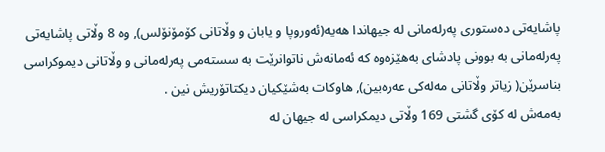پاشایه‌تی ده‌ستوری په‌رله‌مانی له‌ جیهاندا هه‌یه‌(ئه‌وروپا و یابان و وڵاتانی كۆمۆنۆلس), وه‌ 8 وڵاتی پاشایه‌تی په‌رله‌مانی به‌ بوونی پادشای به‌هێزه‌وه‌ كه‌ ئه‌مانه‌ش ناتوانرێت به‌ سسته‌می په‌رله‌مانی و وڵاتانی دیموكراسی بناسرێن( زیاتر وڵاتانی مه‌له‌كی عه‌ره‌بین), هاوكات به‌شێكیان دیكتاتۆریش نین .
به‌مه‌ش له‌ كۆی گشتی 169 وڵاتی دیمكراسی له‌ جیهان له‌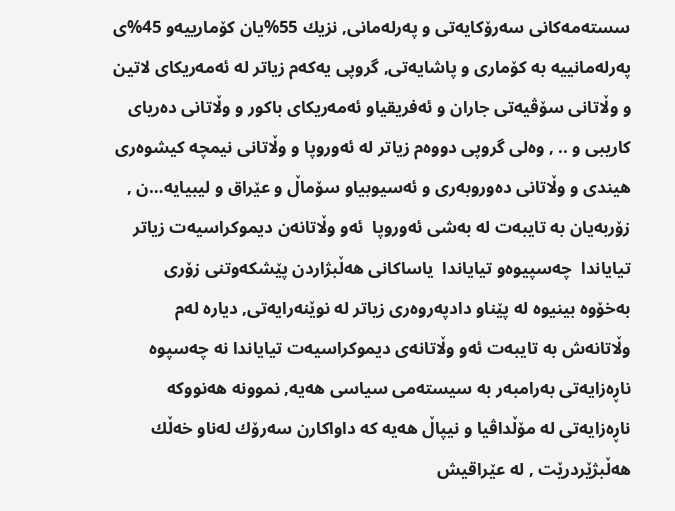سسته‌مه‌كانی سه‌رۆكایه‌تی و په‌رله‌مانی, نزیك 55%یان كۆمارییه‌و 45%ی په‌رله‌مانییه‌ به‌ كۆماری و پاشایه‌تی, گروپی یه‌كه‌م زیاتر له‌ ئه‌مه‌ریكای لاتین و وڵاتانی سۆڤیه‌تی جاران و ئه‌فریقیاو ئه‌مه‌ریكای باكور و وڵاتانی ده‌ریای كاریبی و .. , وه‌لی گروپی دووه‌م زیاتر له‌ ئه‌وروپا و وڵاتانی نیمچه‌ كیشوه‌ری هیندی و وڵاتانی ده‌وروبه‌ری و ئه‌سیوبیاو سۆماڵ و عێراق و لیبیایه‌…ن , زۆربه‌یان به‌ تایبه‌ت له‌ به‌شی ئه‌وروپا  ئه‌و وڵاتانه‌ن دیموكراسیه‌ت زیاتر تیایاندا  چه‌سپیوه‌و تیایاندا  یاساكانی هه‌ڵبژاردن پێشكه‌وتنی زۆری  به‌خۆوه‌ بینیوه‌ له‌ پێناو دادپه‌روه‌ری زیاتر له‌ نوێنه‌رایه‌تی, دیاره‌ له‌م وڵاتانه‌ش به‌ تایبه‌ت ئه‌و وڵاتانه‌ی دیموكراسیه‌ت تیایاندا نه‌ چه‌سپوه‌ ناڕه‌زایه‌تی به‌رامبه‌ر به‌ سیسته‌می سیاسی هه‌یه‌, نموونه‌ هه‌نووكه‌ ناڕه‌زایه‌تی له‌ مۆڵداڤیا و نیپاڵ هه‌یه‌ كه‌ داواكارن سه‌رۆك له‌ناو خه‌ڵك هه‌ڵبژێردرێت , له‌ عێراقیش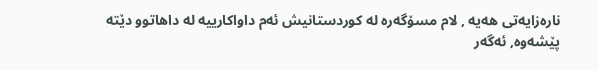ناره‌زایه‌تی هه‌یه‌ , لام مسۆگه‌ره‌ له‌ كوردستانیش ئه‌م داواكارییه‌ له‌ داهاتوو دێته‌ پێشه‌وه‌, ئه‌گه‌ر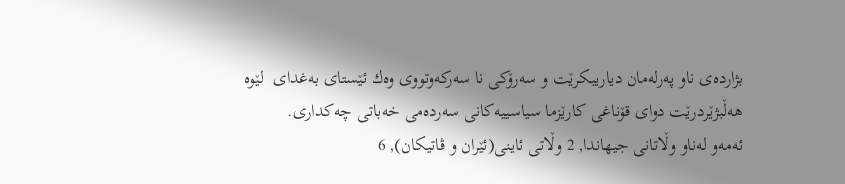بژارده‌ی ناو په‌رله‌مان دیاریبكرێت و سه‌رۆكی نا سه‌ركه‌وتووی وه‌ك ئێستای به‌غدای  لێوه‌ هه‌ڵبژێردرێت دوای قۆناغی كارێزما سیاسییه‌كانی سه‌رده‌می خه‌باتی چه‌كداری.
ئه‌مه‌و له‌ناو وڵاتانی جیهاندا, 2 وڵاتی ئاینی(ئێران و ڤاتیكان), 6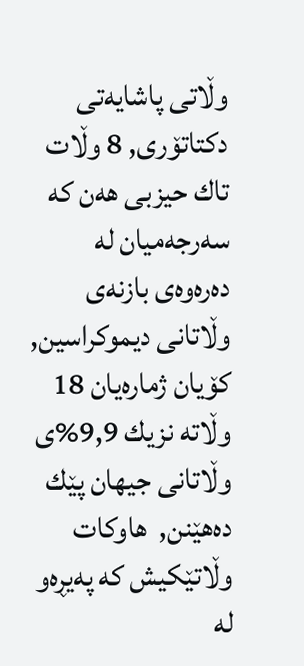وڵاتی پاشایه‌تی دكتاتۆری, 8 وڵات تاك حیزبی هه‌ن كه‌ سه‌رجه‌میان له‌ ده‌ره‌وه‌ی بازنه‌ی وڵاتانی دیموكراسین, كۆیان ژماره‌یان 18 وڵاته‌ نزیك 9,9%ی وڵاتانی جیهان پێك ده‌هێنن,  هاوكات وڵاتێكیش كه‌ په‌یڕه‌و له‌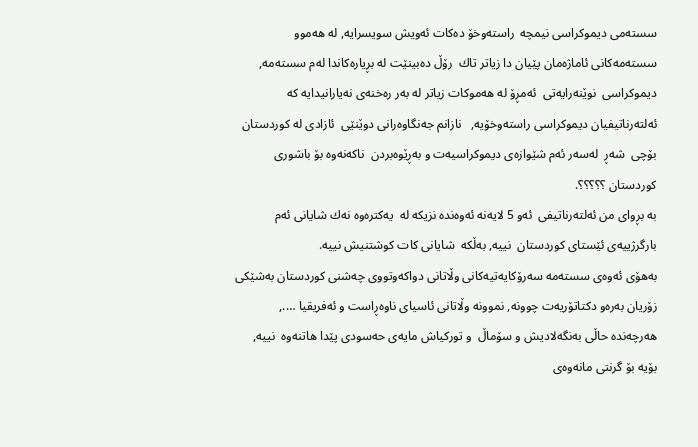سسته‌می دیموكراسی نیمچه‌  راسته‌وخۆ ده‌كات ئه‌ویش سویسرایه‌, له‌ هه‌موو سسته‌مه‌كانی ئاماژه‌مان پێیان دا زیاتر تاك  رۆڵ ده‌بینێت له‌ بڕیاره‌كاندا له‌م سسته‌مه‌, دیموكراسی  نوێنه‌رایه‌تی  ئه‌مڕۆ له‌ هه‌موكات زیاتر له‌ به‌ر ره‌خنه‌ی نه‌یارانیدایه‌ كه‌ ئه‌لته‌رناتیفیان دیموكراسی راسته‌وخۆیه‌,   نازانم جه‌نگاوه‌رانی دوێنێی  ئازادی له‌ كوردستان بۆچی  شه‌ڕ  له‌سه‌ر ئه‌م شێوازه‌ی دیموكراسیه‌ت و به‌ڕێوه‌بردن  ناكه‌نه‌وه‌ بۆ باشوری كوردستان ؟؟؟؟؟.
به‌ بڕوای من ئه‌لته‌رناتیفی  ئه‌و 5 لایه‌نه‌ ئه‌وه‌نده‌ نزیكه‌ له‌  یه‌كتره‌وه‌ نه‌ك شایانی ئه‌م بارگرژییه‌ی ئێستای كوردستان  نییه‌, به‌ڵكه‌  شایانی كات كوشتنیش نییه‌.
به‌هۆی ئه‌وه‌ی سسته‌مه‌ سه‌رۆكایه‌تیه‌كانی وڵاتانی دواكه‌وتووی چه‌شنی كوردستان به‌شێكی زۆریان به‌ره‌و دكتاتۆریه‌ت چوونه‌, نموونه‌ وڵاتانی ئاسیای ناوه‌ڕاست و ئه‌فریقیا …., هه‌رچه‌نده‌ حاڵی به‌نگه‌لادیش و سۆماڵ  و توركیاش مایه‌ی حه‌سودی پێدا هاتنه‌وه‌  نییه‌, بۆیه‌ بۆ گرنتی مانه‌وه‌ی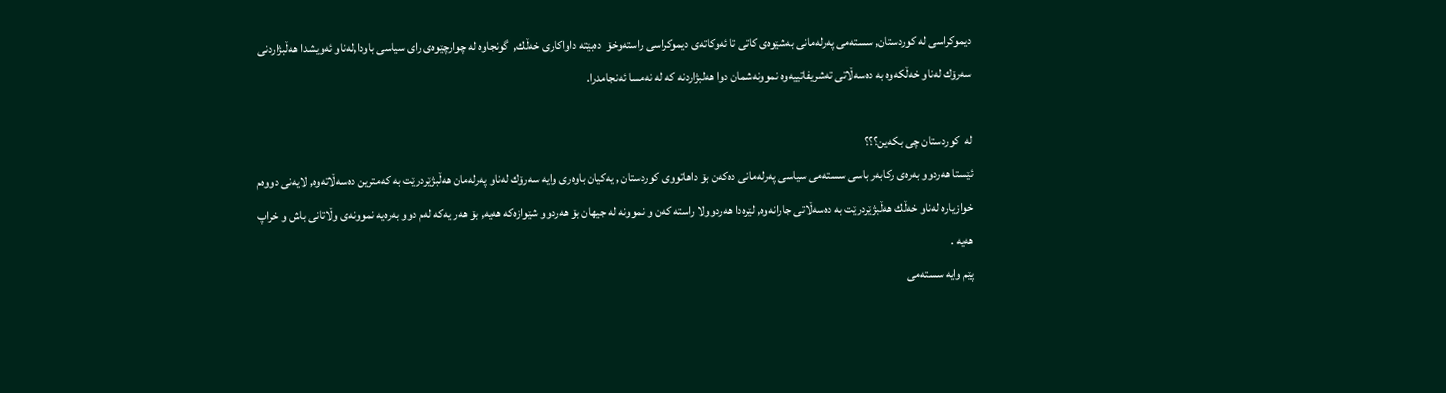دیموكراسی له‌ كوردستان, سسته‌می په‌رله‌مانی به‌شێوه‌ی كاتی تا ئه‌وكاته‌ی دیموكراسی راسته‌وخۆ  ده‌بێته‌ داواكاری خه‌ڵك,  گونجاوه‌ له‌ چوارچێوه‌ی رای سیاسی باودا,له‌ناو ئه‌ویشدا هه‌ڵبژاردنی سه‌رۆك له‌ناو خه‌ڵكه‌وه‌ به‌ ده‌سه‌ڵاتی ته‌شریفاتییه‌وه‌ نموونه‌شمان دوا هه‌لبژاردنه‌ كه‌ له‌ نه‌مسا ئه‌نجامدرا.

له‌  كوردستان چی بكه‌ین؟؟؟
ئێستا هه‌ردوو به‌ره‌ی ركابه‌ر باسی سسته‌می سیاسی په‌رله‌مانی ده‌كه‌ن بۆ داهاتووی كوردستان , یه‌كیان باوه‌ری وایه‌ سه‌رۆك له‌ناو په‌رله‌مان هه‌ڵبژێردرێت به‌ كه‌مترین ده‌سه‌ڵاته‌وه‌, لایه‌نی دووه‌م خوازیاره‌ له‌ناو خه‌ڵك هه‌ڵبژێردرێت به‌ ده‌سه‌ڵاتی جارانه‌وه‌, لێره‌دا هه‌ردوولا راسته‌ كه‌ن و نموونه‌ له‌ جیهان بۆ هه‌ردوو شێوازه‌كه‌ هه‌یه‌, بۆ هه‌ر یه‌كه‌ له‌م دوو به‌ره‌یه‌ نموونه‌ی وڵاتانی باش و خراپ هه‌یه‌ .
پێم وایه‌ سسته‌می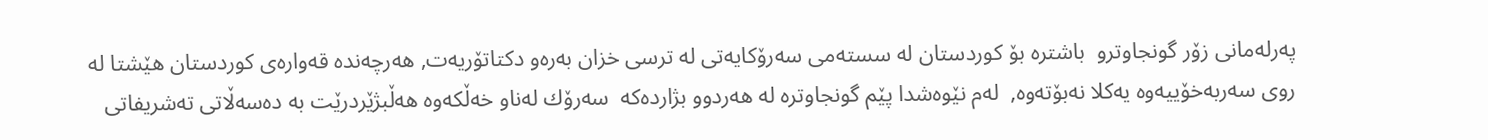په‌رله‌مانی زۆر گونجاوترو  باشتره‌ بۆ كوردستان له‌ سسته‌می سه‌رۆكایه‌تی له‌ ترسی خزان به‌ره‌و دكتاتۆریه‌ت, هه‌رچه‌نده‌ قه‌واره‌ی كوردستان هێشتا له‌ روی سه‌ربه‌خۆییه‌وه‌ یه‌كلا نه‌بۆته‌وه‌,  له‌م نێوه‌شدا پێم گونجاوتره‌ له‌ هه‌ردوو بژارده‌كه‌  سه‌رۆك له‌ناو خه‌ڵكه‌وه‌ هه‌ڵبژێردرێت به‌ ده‌سه‌ڵاتی ته‌شریفاتی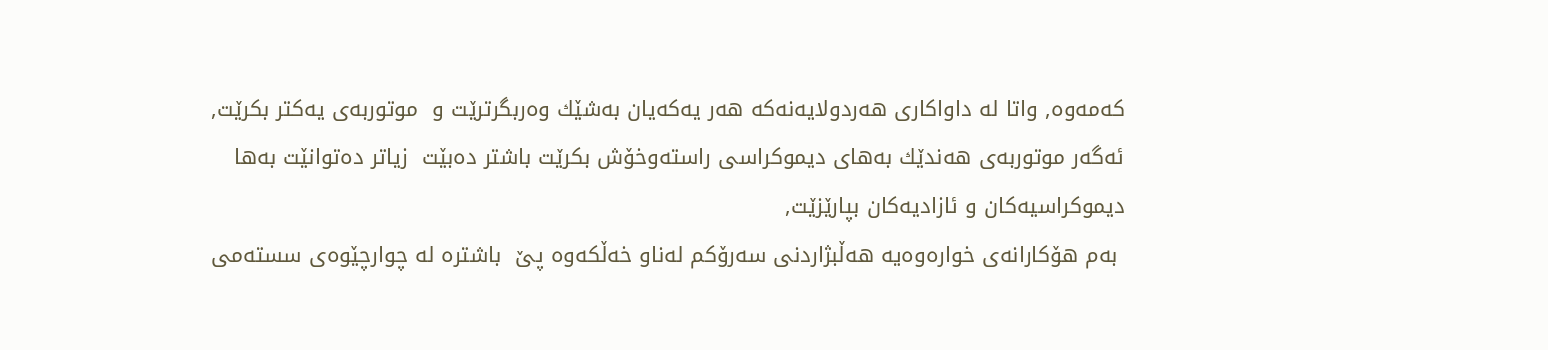كه‌مه‌وه‌, واتا له‌ داواكاری هه‌ردولایه‌نه‌كه‌ هه‌ر یه‌كه‌یان به‌شێك وه‌ربگرترێت و  موتوربه‌ی یه‌كتر بكرێت, ئه‌گه‌ر موتوربه‌ی هه‌ندێك به‌های دیموكراسی راسته‌وخۆش بكرێت باشتر ده‌بێت  زیاتر ده‌توانێت به‌ها دیموكراسیه‌كان و ئازادیه‌كان بپارێزێت,
 به‌م هۆكارانه‌ی خواره‌وه‌یه‌ هه‌ڵبژاردنی سه‌رۆكم له‌ناو خه‌ڵكه‌وه‌ پێ  باشتره‌ له‌ چوارچێوه‌ی سسته‌می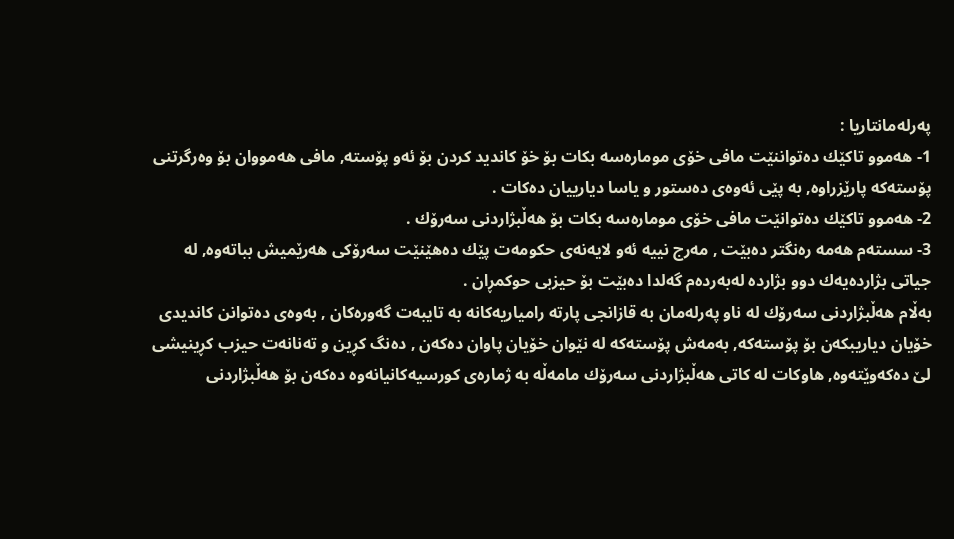په‌رله‌مانتاریا :
1- هه‌موو تاكێك ده‌تواننێت مافی خۆی موماره‌سه‌ بكات بۆ خۆ كاندید كردن بۆ ئه‌و پۆسته‌, مافی هه‌مووان بۆ وه‌رگرتنی پۆسته‌كه‌ پارێزراوه‌, به‌ پێی ئه‌وه‌ی ده‌ستور و یاسا دیارییان ده‌كات .
2- هه‌موو تاكێك ده‌توانێت مافی خۆی موماره‌سه‌ بكات بۆ هه‌ڵبژاردنی سه‌رۆك .
3- سسته‌م هه‌مه‌ ره‌نگتر ده‌بێت , مه‌رج نییه‌ ئه‌و لایه‌نه‌ی حكومه‌ت پێك ده‌هێنێت سه‌رۆكی هه‌رێمیش بباته‌وه‌, له‌ جیاتی بژارده‌یه‌ك دوو بژارده‌ له‌به‌رده‌م گه‌لدا ده‌بێت بۆ حیزبی حوكمڕان .
به‌ڵام هه‌ڵبژاردنی سه‌رۆك له‌ ناو په‌رله‌مان به‌ قازانجی پارته‌ رامیاریه‌كانه‌ به‌ تایبه‌ت گه‌وره‌كان , به‌وه‌ی ده‌توانن كاندیدی خۆیان دیاریبكه‌ن بۆ پۆسته‌كه‌, به‌مه‌ش پۆسته‌كه‌ له‌ نێوان خۆیان پاوان ده‌كه‌ن , ده‌نگ كڕین و ته‌نانه‌ت حیزب كڕینیشی لێ ده‌كه‌وێته‌وه‌, هاوكات له‌ كاتی هه‌ڵبژاردنی سه‌رۆك مامه‌ڵه‌ به‌ ژماره‌ی كورسیه‌كانیانه‌وه‌ ده‌كه‌ن بۆ هه‌ڵبژاردنی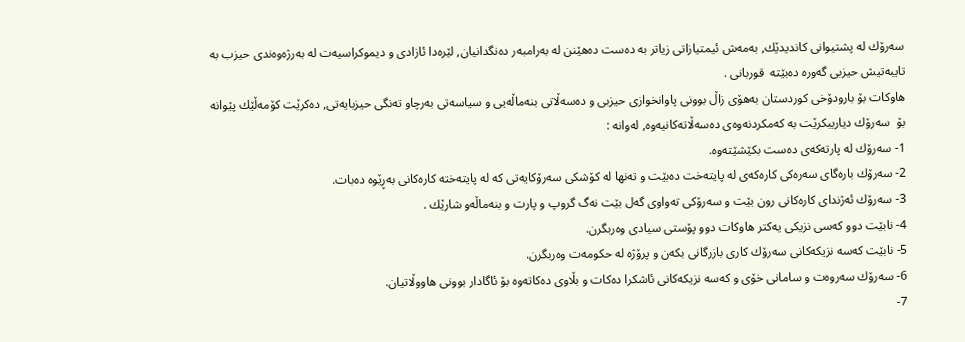سه‌رۆك له‌ پشتیوانی كاندیدێك, به‌مه‌ش ئیمتیازاتی زیاتر به‌ ده‌ست ده‌هێنن له‌ به‌رامبه‌ر ده‌نگدانیان, لێره‌دا ئازادی و دیموكراسیه‌ت له‌ به‌رژه‌وه‌ندی حیزب به‌ تایبه‌تیش حیزبی گه‌وره‌ ده‌بێته‌  قوربانی .
هاوكات بۆ بارودۆخی كوردستان به‌هۆی زاڵ بوونی پاوانخوازی حیزبی و ده‌سه‌ڵاتی بنه‌ماڵه‌یی و سیاسه‌تی به‌رچاو ته‌نگی حیزبایه‌تی, ده‌كرێت كۆمه‌ڵێك پێوانه‌ بۆ  سه‌رۆك دیاریبكرێت به‌ كه‌مكردنه‌وه‌ی ده‌سه‌ڵاته‌كانیه‌وه‌, له‌وانه‌ :
1- سه‌رۆك له‌ پارته‌كه‌ی ده‌ست بكێشێته‌وه‌.
2- سه‌رۆك باره‌گای سه‌ره‌كی كاره‌كه‌ی له‌ پایته‌خت ده‌بێت و ته‌نها له‌ كۆشكی سه‌رۆكایه‌تی كه‌ له‌ پایته‌خته‌ كاره‌كانی به‌ڕێوه‌ ده‌بات.
3- سه‌رۆك ئه‌ژندای كاره‌كانی رون بێت و سه‌رۆكی ته‌واوی گه‌ل بێت نه‌گ گروپ و پارت و بنه‌ماڵه‌و شارێك .
4- نابێت دوو كه‌سی نزیكی یه‌كتر هاوكات دوو پۆستی سیادی وه‌ربگرن.
5- نابێت كه‌سه‌ نزیكه‌كانی سه‌رۆك كاری بازرگانی بكه‌ن و پرۆژه‌ له‌ حكومه‌ت وه‌ربگرن.
6- سه‌رۆك سه‌روه‌ت و سامانی خۆی و كه‌سه‌ نزیكه‌كانی ئاشكرا ده‌كات و بڵاوی ده‌كاته‌وه‌ بۆ ئاگادار بوونی هاووڵاتیان.
7-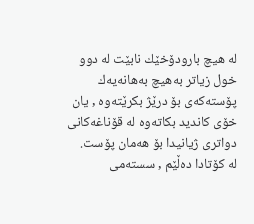له‌ هیچ بارودۆخێك نابێت له‌ دوو خول زیاتر به‌هیچ به‌هانه‌یه‌ك پۆسته‌كه‌ی بۆ درێژ بكرێته‌وه‌ , یان خۆی كاندید بكاته‌وه‌ له‌ قۆناغه‌كانی دواتری ژیانیدا بۆ هه‌مان پۆست.
له‌ كۆتادا ده‌ڵێم , سسته‌می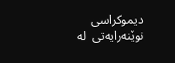دیموكراسی نوێنه‌رایه‌تی  له‌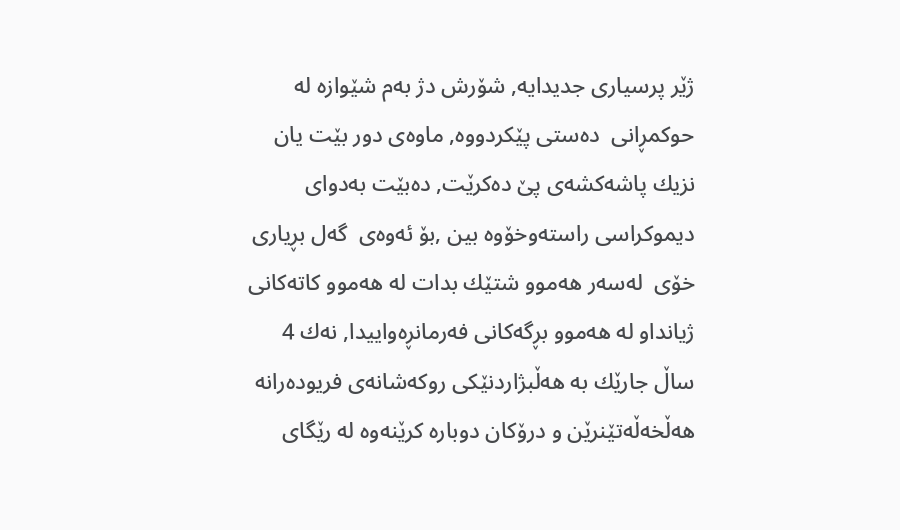ژێر پرسیاری جدیدایه‌, شۆرش دژ به‌م شێوازه‌ له‌ حوكمڕانی  ده‌ستی پێكردووه‌, ماوه‌ی دور بێت یان نزیك پاشه‌كشه‌ی پێ ده‌كرێت, ده‌بێت به‌دوای دیموكراسی راسته‌وخۆوه‌ بین ,بۆ ئه‌وه‌ی  گه‌ل بڕیاری خۆی  له‌سه‌ر هه‌موو شتێك بدات له‌ هه‌موو كاته‌كانی ژیانداو له‌ هه‌موو بڕگه‌كانی فه‌رمانڕه‌واییدا, نه‌ك 4 ساڵ جارێك به‌ هه‌ڵبژاردنێكی روكه‌شانه‌ی فریوده‌رانه‌ هه‌ڵخه‌ڵه‌تێنرێن و درۆكان دوباره‌ كرێنه‌وه‌ له‌ رێگای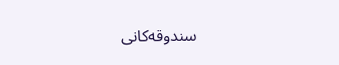سندوقه‌كانی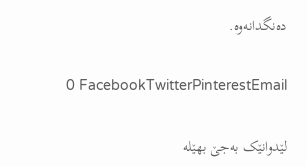ده‌نگدانه‌وه‌.

0 FacebookTwitterPinterestEmail

لێدوانێک بەجێ بهێلە